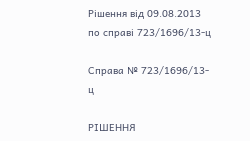Рішення від 09.08.2013 по справі 723/1696/13-ц

Справа № 723/1696/13-ц

РІШЕННЯ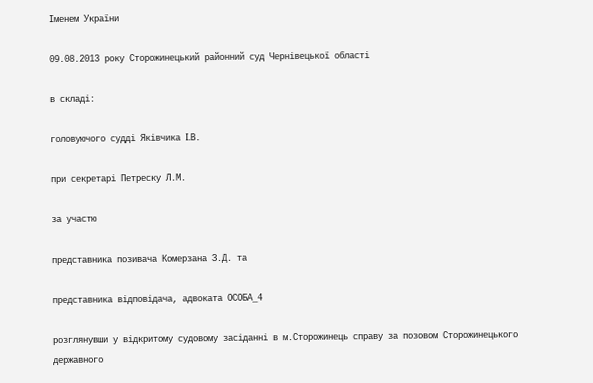Іменем України

09.08.2013 року Сторожинецький районний суд Чернівецької області

в складi:

головуючого суддi Якiвчика I.В.

при секретарi Петреску Л.М.

за участю

представника позивача Комерзана З.Д. та

представника відповідача, адвоката ОСОБА_4

розглянувши у вiдкритому судовому засiданнi в м.Сторожинець справу за позовом Сторожинецького державного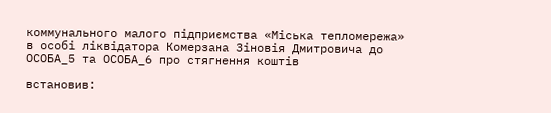коммунального малого підприємства «Міська тепломережа» в особі ліквідатора Комерзана Зіновія Дмитровича до ОСОБА_5 та ОСОБА_6 про стягнення коштів

встановив: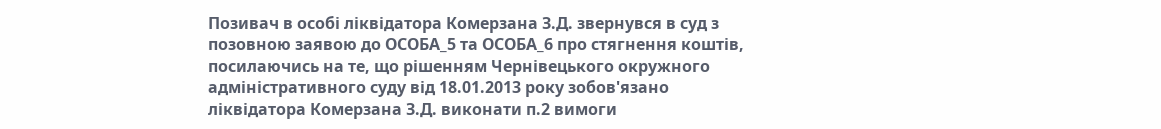Позивач в особі ліквідатора Комерзана З.Д. звернувся в суд з позовною заявою до ОСОБА_5 та ОСОБА_6 про стягнення коштів, посилаючись на те, що рішенням Чернівецького окружного адміністративного суду від 18.01.2013 року зобов'язано ліквідатора Комерзана З.Д. виконати п.2 вимоги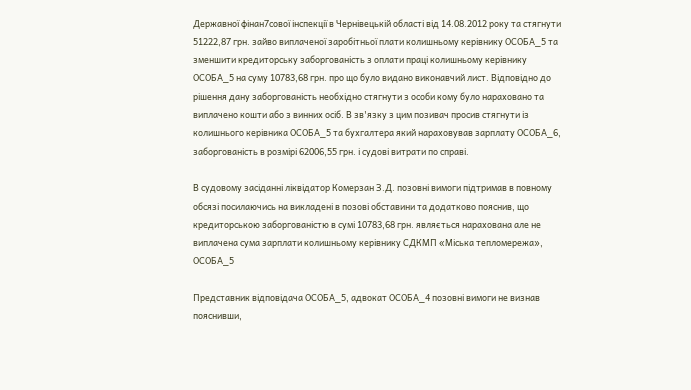Державної фінан7сової інспекції в Чернівецькій області від 14.08.2012 року та стягнути 51222,87 грн. зайво виплаченої заробітньої плати колишньому керівнику ОСОБА_5 та зменшити кредиторську заборгованість з оплати праці колишньому керівнику ОСОБА_5 на суму 10783,68 грн. про що було видано виконавчий лист. Відповідно до рішення дану заборгованість необхідно стягнути з особи кому було нараховано та виплачено кошти або з винних осіб. В зв'язку з цим позивач просив стягнути із колишнього керівника ОСОБА_5 та бухгалтера який нараховував зарплату ОСОБА_6, заборгованість в розмірі 62006,55 грн. і судові витрати по справі.

В судовому засіданні ліквідатор Комерзан З.Д. позовні вимоги підтримав в повному обсязі посилаючись на викладені в позові обставини та додатково пояснив, що кредиторською заборгованістю в сумі 10783,68 грн. являється нарахована але не виплачена сума зарплати колишньому керівнику СДКМП «Міська тепломережа», ОСОБА_5

Представник відповідача ОСОБА_5, адвокат ОСОБА_4 позовні вимоги не визнав пояснивши,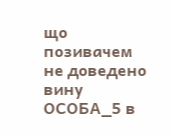що позивачем не доведено вину ОСОБА_5 в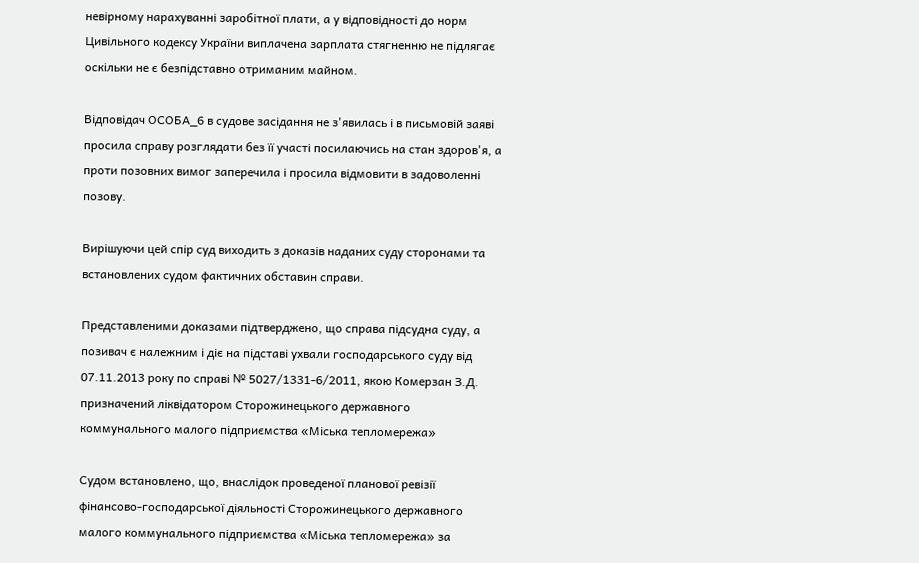невірному нарахуванні заробітної плати, а у відповідності до норм Цивільного кодексу України виплачена зарплата стягненню не підлягає оскільки не є безпідставно отриманим майном.

Відповідач ОСОБА_6 в судове засідання не з'явилась і в письмовій заяві просила справу розглядати без її участі посилаючись на стан здоров'я, а проти позовних вимог заперечила і просила відмовити в задоволенні позову.

Вирiшуючи цей спiр суд виходить з доказiв наданих суду сторонами та встановлених судом фактичних обставин справи.

Представленими доказами підтверджено, що справа підсудна суду, а позивач є належним і діє на підставі ухвали господарського суду від 07.11.2013 року по справі № 5027/1331-6/2011, якою Комерзан З.Д. призначений ліквідатором Сторожинецького державного коммунального малого підприємства «Міська тепломережа»

Судом встановлено, що, внаслідок проведеної планової ревізії фінансово-господарської діяльності Сторожинецького державного малого коммунального підприємства «Міська тепломережа» за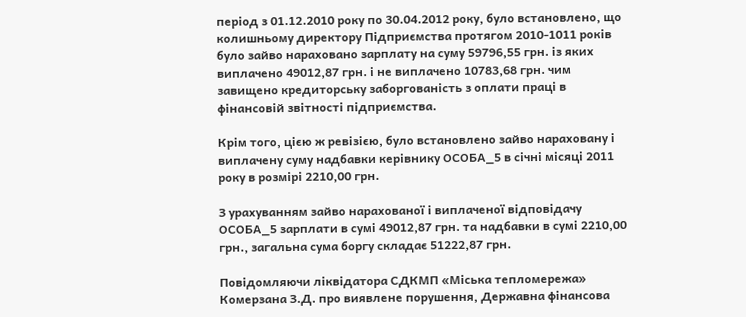період з 01.12.2010 року по 30.04.2012 року, було встановлено, що колишньому директору Підприємства протягом 2010-1011 років було зайво нараховано зарплату на суму 59796,55 грн. із яких виплачено 49012,87 грн. і не виплачено 10783,68 грн. чим завищено кредиторську заборгованість з оплати праці в фінансовій звітності підприємства.

Крім того, цією ж ревізією, було встановлено зайво нараховану і виплачену суму надбавки керівнику ОСОБА_5 в січні місяці 2011 року в розмірі 2210,00 грн.

З урахуванням зайво нарахованої і виплаченої відповідачу ОСОБА_5 зарплати в сумі 49012,87 грн. та надбавки в сумі 2210,00 грн., загальна сума боргу складає 51222,87 грн.

Повідомляючи ліквідатора СДКМП «Міська тепломережа» Комерзана З.Д. про виявлене порушення, Державна фінансова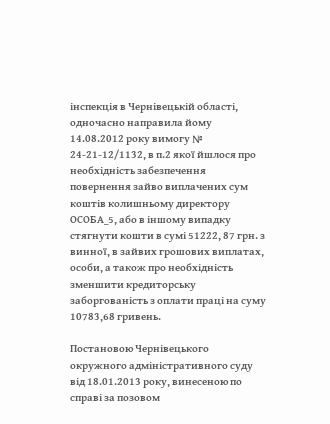інспекція в Чернівецькій області, одночасно направила йому 14.08.2012 року вимогу № 24-21-12/1132, в п.2 якої йшлося про необхідність забезпечення повернення зайво виплачених сум коштів колишньому директору ОСОБА_5, або в іншому випадку стягнути кошти в сумі 51222, 87 грн. з винної, в зайвих грошових виплатах, особи, а також про необхідність зменшити кредиторську заборгованість з оплати праці на суму 10783,68 гривень.

Постановою Чернівецького окружного адміністративного суду від 18.01.2013 року, винесеною по справі за позовом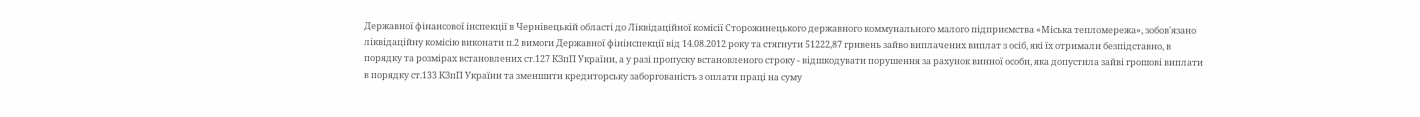Державної фінансової інспекції в Чернівецькій області до Ліквідаційної комісії Сторожинецького державного коммунального малого підприємства «Міська тепломережа», зобов'язано ліквідаційну комісію виконати п.2 вимоги Державної фінінспекції від 14.08.2012 року та стягнути 51222,87 гривень зайво виплачених виплат з осіб, які їх отримали безпідставно, в порядку та розмірах встановлених ст.127 КЗпП України, а у разі пропуску встановленого строку - відшкодувати порушення за рахунок винної особи, яка допустила зайві грошові виплати в порядку ст.133 КЗпП України та зменшити кредиторську заборгованість з оплати праці на суму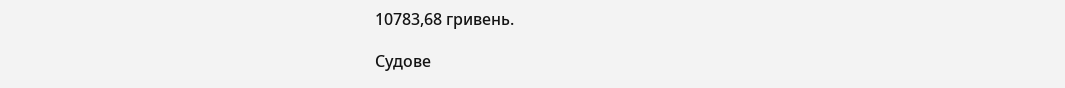10783,68 гривень.

Судове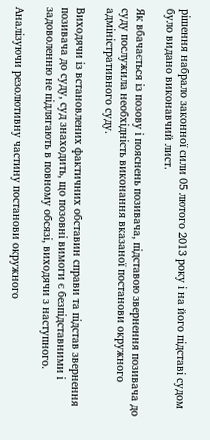рішення набрало законної сили 05 лютого 2013 року і на його підставі судом було видано виконавчий лист.

Як вбачається із позову і пояснень позивача, підставою звернення позивача до суду послужила необхідність виконання вказаної постанови окружного адміністративного суду.

Виходячи із встановлених фактичних обставин справи та підстав звернення позивача до суду, суд знаходить, що позовні вимоги є безпідставними і задоволенню не підлягають в повному обсязі, виходячи з наступного.

Аналізуючи резолютивну частину постанови окружного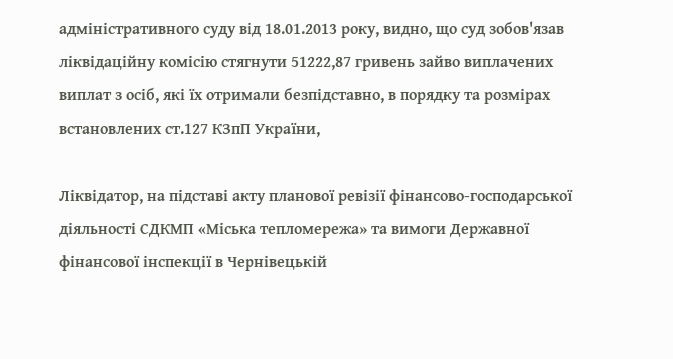адміністративного суду від 18.01.2013 року, видно, що суд зобов'язав ліквідаційну комісію стягнути 51222,87 гривень зайво виплачених виплат з осіб, які їх отримали безпідставно, в порядку та розмірах встановлених ст.127 КЗпП України,

Ліквідатор, на підставі акту планової ревізії фінансово-господарської діяльності СДКМП «Міська тепломережа» та вимоги Державної фінансової інспекції в Чернівецькій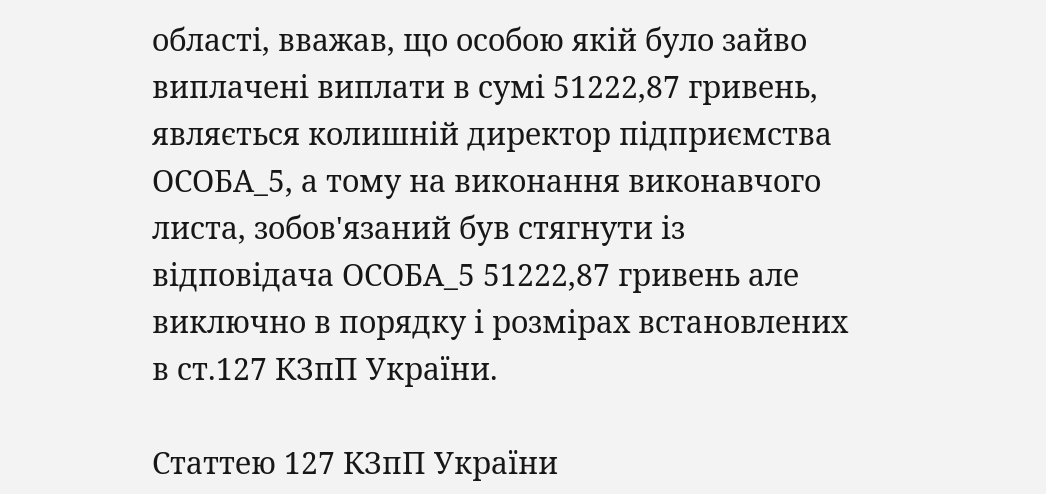області, вважав, що особою якій було зайво виплачені виплати в сумі 51222,87 гривень, являється колишній директор підприємства ОСОБА_5, а тому на виконання виконавчого листа, зобов'язаний був стягнути із відповідача ОСОБА_5 51222,87 гривень але виключно в порядку і розмірах встановлених в ст.127 КЗпП України.

Статтею 127 КЗпП України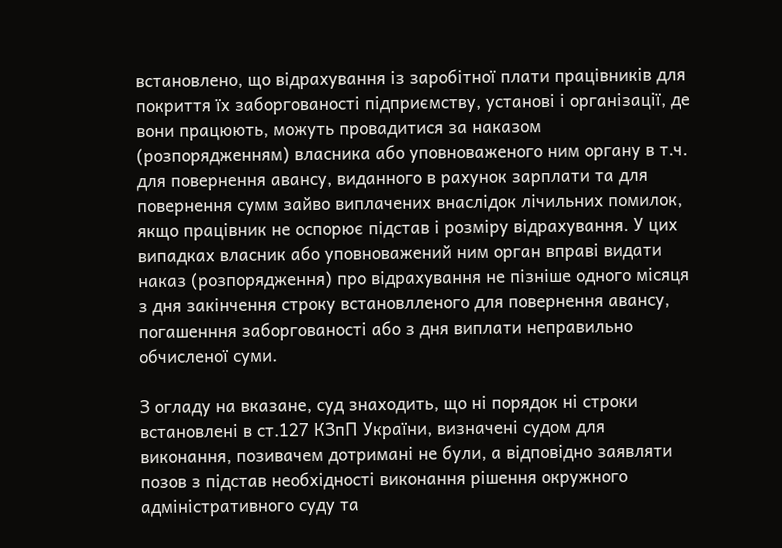встановлено, що відрахування із заробітної плати працівників для покриття їх заборгованості підприємству, установі і організації, де вони працюють, можуть провадитися за наказом (розпорядженням) власника або уповноваженого ним органу в т.ч. для повернення авансу, виданного в рахунок зарплати та для повернення сумм зайво виплачених внаслідок лічильних помилок, якщо працівник не оспорює підстав і розміру відрахування. У цих випадках власник або уповноважений ним орган вправі видати наказ (розпорядження) про відрахування не пізніше одного місяця з дня закінчення строку встановлленого для повернення авансу, погашенння заборгованості або з дня виплати неправильно обчисленої суми.

З огладу на вказане, суд знаходить, що ні порядок ні строки встановлені в ст.127 КЗпП України, визначені судом для виконання, позивачем дотримані не були, а відповідно заявляти позов з підстав необхідності виконання рішення окружного адміністративного суду та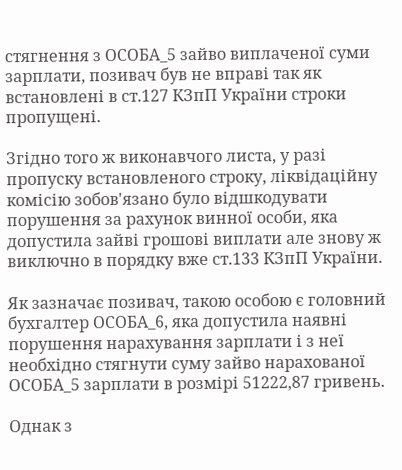стягнення з ОСОБА_5 зайво виплаченої суми зарплати, позивач був не вправі так як встановлені в ст.127 КЗпП України строки пропущені.

Згідно того ж виконавчого листа, у разі пропуску встановленого строку, ліквідаційну комісію зобов'язано було відшкодувати порушення за рахунок винної особи, яка допустила зайві грошові виплати але знову ж виключно в порядку вже ст.133 КЗпП України.

Як зазначає позивач, такою особою є головний бухгалтер ОСОБА_6, яка допустила наявні порушення нарахування зарплати і з неї необхідно стягнути суму зайво нарахованої ОСОБА_5 зарплати в розмірі 51222,87 гривень.

Однак з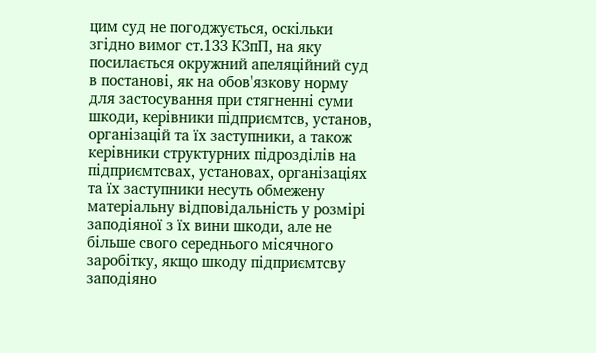цим суд не погоджується, оскільки згідно вимог ст.133 КЗпП, на яку посилається окружний апеляційний суд в постанові, як на обов'язкову норму для застосування при стягненні суми шкоди, керівники підприємтсв, установ, організацій та їх заступники, а також керівники структурних підрозділів на підприємтсвах, установах, організаціях та їх заступники несуть обмежену матеріальну відповідальність у розмірі заподіяної з їх вини шкоди, але не більше свого середнього місячного заробітку, якщо шкоду підприємтсву заподіяно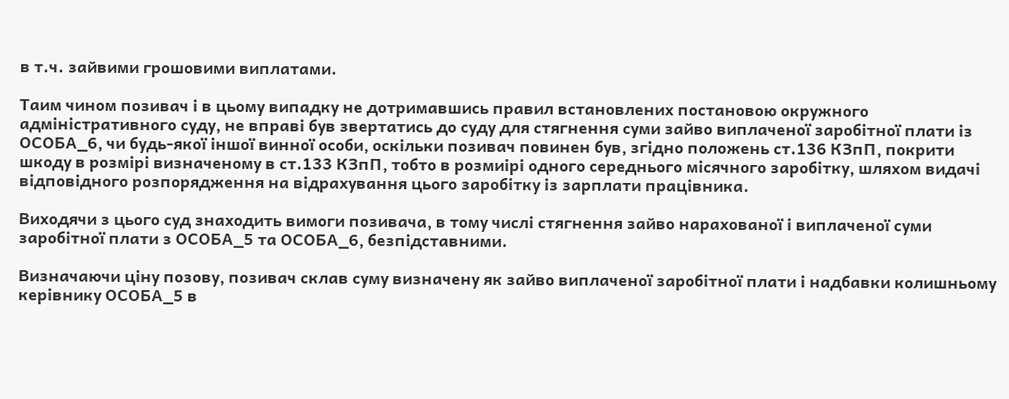в т.ч. зайвими грошовими виплатами.

Таим чином позивач і в цьому випадку не дотримавшись правил встановлених постановою окружного адміністративного суду, не вправі був звертатись до суду для стягнення суми зайво виплаченої заробітної плати із ОСОБА_6, чи будь-якої іншої винної особи, оскільки позивач повинен був, згідно положень ст.136 КЗпП, покрити шкоду в розмірі визначеному в ст.133 КЗпП, тобто в розмиірі одного середнього місячного заробітку, шляхом видачі відповідного розпорядження на відрахування цього заробітку із зарплати працівника.

Виходячи з цього суд знаходить вимоги позивача, в тому числі стягнення зайво нарахованої і виплаченої суми заробітної плати з ОСОБА_5 та ОСОБА_6, безпідставними.

Визначаючи ціну позову, позивач склав суму визначену як зайво виплаченої заробітної плати і надбавки колишньому керівнику ОСОБА_5 в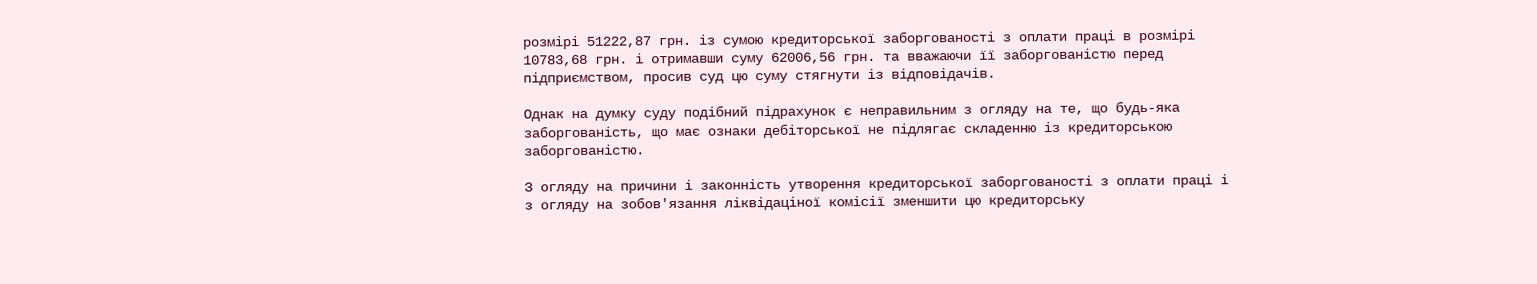розмірі 51222,87 грн. із сумою кредиторської заборгованості з оплати праці в розмірі 10783,68 грн. і отримавши суму 62006,56 грн. та вважаючи її заборгованістю перед підприємством, просив суд цю суму стягнути із відповідачів.

Однак на думку суду подібний підрахунок є неправильним з огляду на те, що будь-яка заборгованість, що має ознаки дебіторської не підлягає складенню із кредиторською заборгованістю.

З огляду на причини і законність утворення кредиторської заборгованості з оплати праці і з огляду на зобов'язання ліквідаціної комісії зменшити цю кредиторську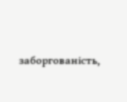заборгованість,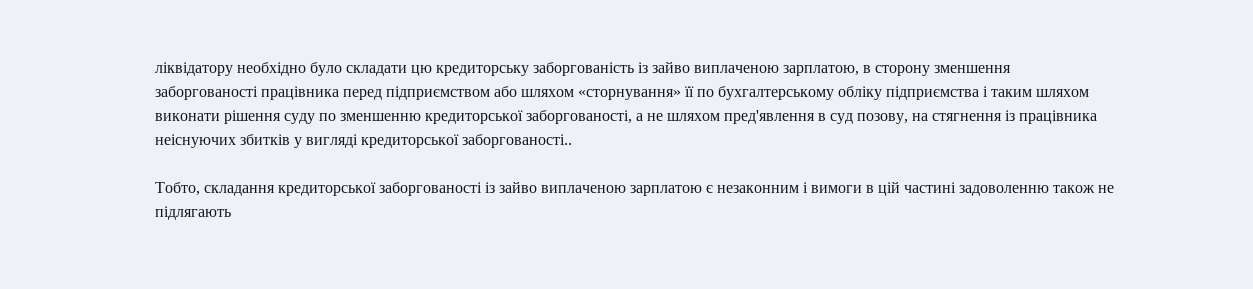ліквідатору необхідно було складати цю кредиторську заборгованість із зайво виплаченою зарплатою, в сторону зменшення заборгованості працівника перед підприємством або шляхом «сторнування» її по бухгалтерському обліку підприємства і таким шляхом виконати рішення суду по зменшенню кредиторської заборгованості, а не шляхом пред'явлення в суд позову, на стягнення із працівника неіснуючих збитків у вигляді кредиторської заборгованості..

Тобто, складання кредиторської заборгованості із зайво виплаченою зарплатою є незаконним і вимоги в цій частині задоволенню також не підлягають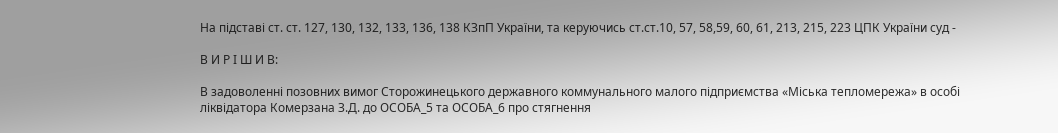На підставі ст. ст. 127, 130, 132, 133, 136, 138 КЗпП України, та керуючись ст.ст.10, 57, 58,59, 60, 61, 213, 215, 223 ЦПК України суд -

В И Р I Ш И В:

В задоволенні позовних вимог Сторожинецького державного коммунального малого підприємства «Міська тепломережа» в особі ліквідатора Комерзана З.Д. до ОСОБА_5 та ОСОБА_6 про стягнення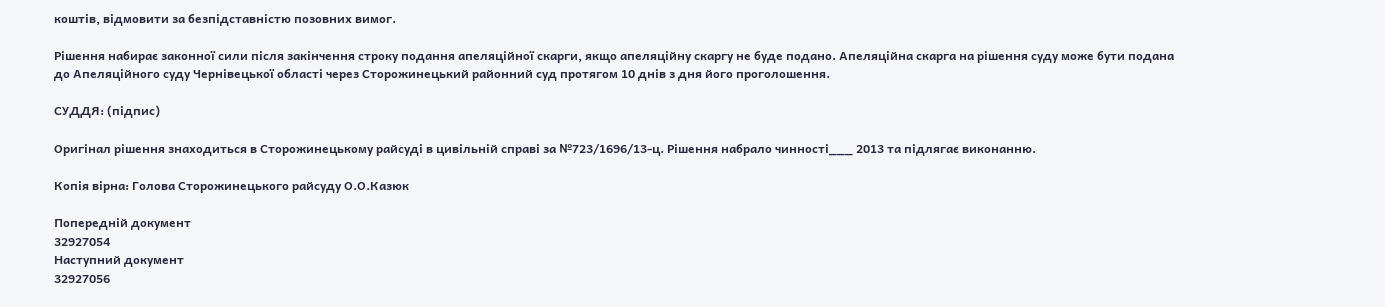коштів, відмовити за безпідставністю позовних вимог.

Рішення набирає законної сили після закінчення строку подання апеляційної скарги, якщо апеляційну скаргу не буде подано. Апеляційна скарга на рішення суду може бути подана до Апеляційного суду Чернівецької області через Сторожинецький районний суд протягом 10 днів з дня його проголошення.

СУДДЯ: (підпис)

Оригінал рішення знаходиться в Сторожинецькому райсуді в цивільній справі за №723/1696/13-ц. Рішення набрало чинності___ 2013 та підлягає виконанню.

Копія вірна: Голова Сторожинецького райсуду О.О.Казюк

Попередній документ
32927054
Наступний документ
32927056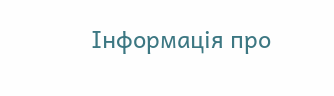Інформація про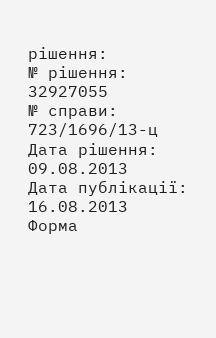рішення:
№ рішення: 32927055
№ справи: 723/1696/13-ц
Дата рішення: 09.08.2013
Дата публікації: 16.08.2013
Форма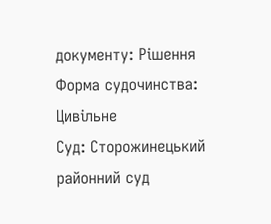документу: Рішення
Форма судочинства: Цивільне
Суд: Сторожинецький районний суд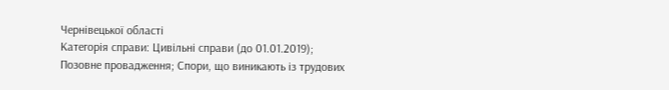Чернівецької області
Категорія справи: Цивільні справи (до 01.01.2019); Позовне провадження; Спори, що виникають із трудових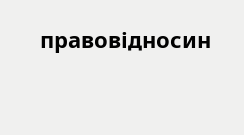правовідносин